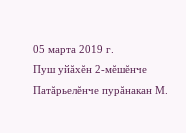05 марта 2019 г.
Пуш уйăхĕн 2-мĕшĕнче Патăрьелĕнче пурăнакан М.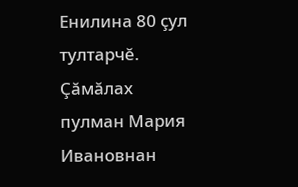Енилина 80 çул тултарчĕ. Çăмăлах пулман Мария Ивановнан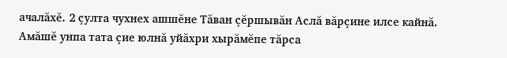ачалăхĕ. 2 çулта чухнех ашшĕне Тăван çĕршывăн Аслă вăрçине илсе кайнă. Амăшĕ унпа тата çие юлнă уйăхри хырăмĕпе тăрса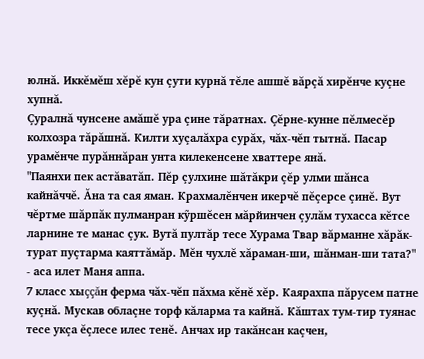юлнă. Иккĕмĕш хĕрĕ кун çути курнă тĕле ашшĕ вăрçă хирĕнче куçне хупнă.
Çуралнă чунсене амăшĕ ура çине тăратнах. Çĕрне-кунне пĕлмесĕр колхозра тăрăшнă. Килти хуçалăхра сурăх, чăх-чĕп тытнă. Пасар урамĕнче пурăннăран унта килекенсене хваттере янă.
"Паянхи пек астăватăп. Пĕр çулхине шăтăкри çĕр улми шăнса кайнăччĕ. Ăна та сая яман. Крахмалĕнчен икерчĕ пĕçерсе çинĕ. Вут чĕртме шăрпăк пулманран кỹршĕсен мăрйинчен çулăм тухасса кĕтсе ларнине те манас çук. Вутă пултăр тесе Хурама Твар вăрманне хăрăк-турат пуçтарма каяттăмăр. Мĕн чухлĕ хăраман-ши, шăнман-ши тата?" - аса илет Маня аппа.
7 класс хыççăн ферма чăх-чĕп пăхма кĕнĕ хĕр. Каярахпа пăрусем патне куçнă. Мускав облаçне торф кăларма та кайнă. Кăштах тум-тир туянас тесе укçа ĕçлесе илес тенĕ. Анчах ир такăнсан каçчен,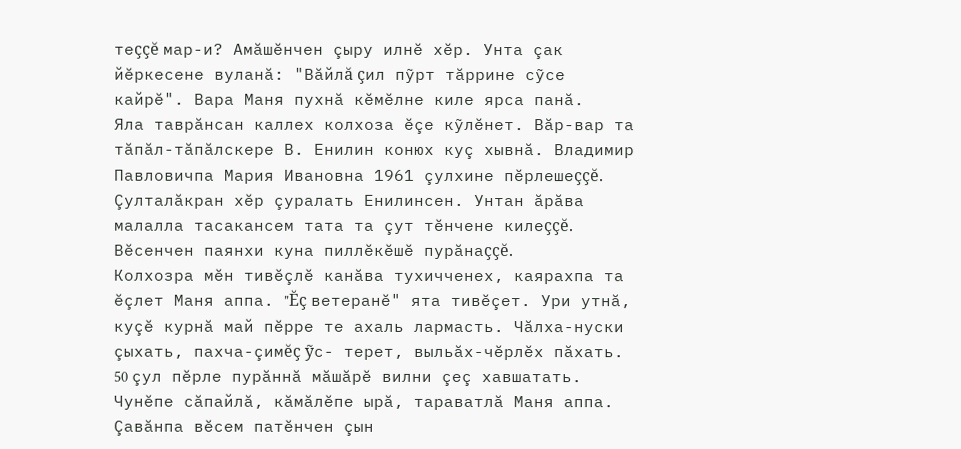теççĕ мар-и? Амăшĕнчен çыру илнĕ хĕр. Унта çак йĕркесене вуланă: "Вăйлă çил пỹрт тăррине сỹсе кайрĕ". Вара Маня пухнă кĕмĕлне киле ярса панă.
Яла таврăнсан каллех колхоза ĕçе кỹлĕнет. Вăр-вар та тăпăл-тăпăлскере В. Енилин конюх куç хывнă. Владимир Павловичпа Мария Ивановна 1961 çулхине пĕрлешеççĕ. Çулталăкран хĕр çуралать Енилинсен. Унтан ăрăва малалла тасакансем тата та çут тĕнчене килеççĕ. Вĕсенчен паянхи куна пиллĕкĕшĕ пурăнаççĕ.
Колхозра мĕн тивĕçлĕ канăва тухичченех, каярахпа та ĕçлет Маня аппа. "Ĕç ветеранĕ" ята тивĕçет. Ури утнă, куçĕ курнă май пĕрре те ахаль лармасть. Чăлха-нуски çыхать, пахча-çимĕç ỹс- терет, выльăх-чĕрлĕх пăхать.
50 çул пĕрле пурăннă мăшăрĕ вилни çеç хавшатать.
Чунĕпе сăпайлă, кăмăлĕпе ырă, тараватлă Маня аппа. Çавăнпа вĕсем патĕнчен çын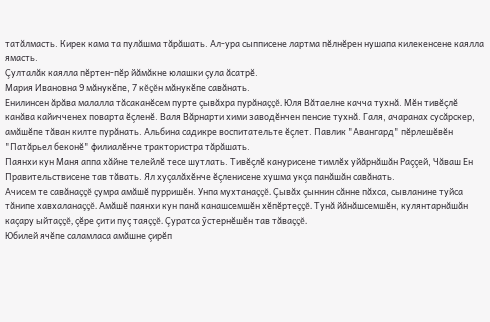татăлмасть. Кирек кама та пулăшма тăрăшать. Ал-ура сыпписене лартма пĕлнĕрен нушапа килекенсене каялла ямасть.
Çулталăк каялла пĕртен-пĕр йăмăкне юлашки çула ăсатрĕ.
Мария Ивановна 9 мăнукĕпе, 7 кĕçĕн мăнукĕпе савăнать.
Енилинсен ăрăва малалла тăсаканĕсем пурте çывăхра пурăнаççĕ. Юля Вăтаелне качча тухнă. Мĕн тивĕçлĕ канăва кайичченех поварта ĕçленĕ. Валя Вăрнарти хими заводĕнчен пенсие тухнă. Галя, ачаранах сусăрскер, амăшĕпе тăван килте пурăнать. Альбина садикре воспитательте ĕçлет. Павлик "Авангард" пĕрлешĕвĕн "Патăрьел беконĕ" филиалĕнче трактористра тăрăшать.
Паянхи кун Маня аппа хăйне телейлĕ тесе шутлать. Тивĕçлĕ канурисене тимлĕх уйăрнăшăн Раççей, Чăваш Ен Правительствисене тав тăвать. Ял хуçалăхĕнче ĕçленисене хушма укçа панăшăн савăнать.
Ачисем те савăнаççĕ çумра амăшĕ пурришĕн. Унпа мухтанаççĕ. Çывăх çыннин сăнне пăхса, сывланине туйса тăнипе хавхаланаççĕ. Амăшĕ паянхи кун панă канашсемшĕн хĕпĕртеççĕ. Тунă йăнăшсемшĕн, кулянтарнăшăн каçару ыйтаççĕ, çĕре çити пуç таяççĕ. Çуратса ỹстернĕшĕн тав тăваççĕ.
Юбилей ячĕпе саламласа амăшне çирĕп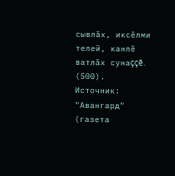сывлăх, иксĕлми телей, канлĕ ватлăх сунаççĕ. (500).
Источник: "Авангард" (газета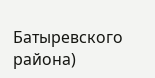Батыревского района)